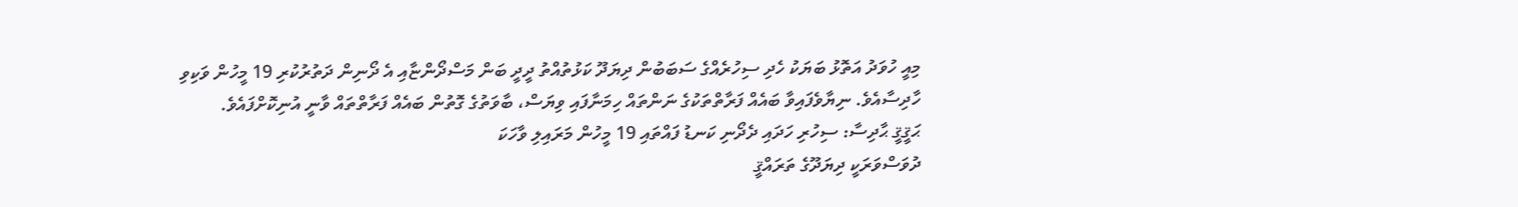މިއީ ހުވަދު އަތޮޅު ބަޔަކު ހެދި ސިހުރެއްގެ ސަބަބުން ދިޔަދޫ ކަޅުތުއްތު ދީދީ ބަން މަސްދޯންޏާއި އެ ދޯނިން ދަތުރުކުރި 19 މީހުން ވަކިވި ހާދިސާއެވެ. ނިޔާވެފައިވާ ބައެއް ފަރާތްތަކުގެ ނަންތައް ހިމަނާފައި ވިޔަސް، ބާވަތުގެ ގޮތުން ބައެއް ފަރާތްތައް ވާނީ އުނިކޮށްފައެވެ.
ޙަޤީޤީ ޙާދިސާ: ސިހުރި ހަދައި ދެދޯނި ކަނޑު ފައްތައި 19 މީހުން މަރައިލި ވާހަކަ
ދުވަސްވަރަކީ ދިޔަދޫގެ ތަރައްޤީ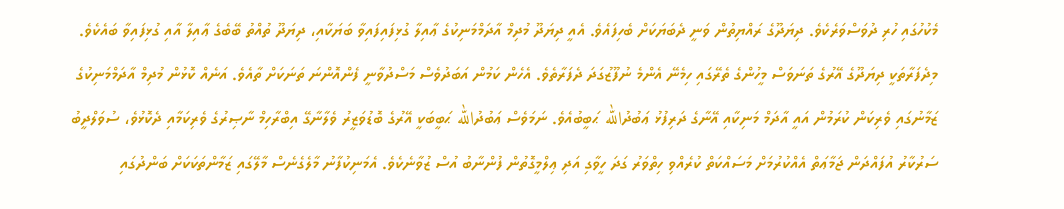މެކުހުގައި ހުރި ދުވަސްވަރެކެވެ. ދިޔަދޫގެ ރައްޔިތުން ވަނީ ދެބަޔަކަށް ބެހިފައެވެ. އެއީ ދިޔަދޫ މުދިމް އާދަމްމަނިކުގެ ޢާއިލާ ގުޅިފައިފައިވާ ބަޔަކާއި، ދިޔަދޫ ތުއްތު ބޭބެގެ ޢާއިލާ އާއި ގުޅިފައިވާ ބައެކެވެ. މިދެފަރާތަކީ ދިޔަދޫގެ އޭރުގެ ތަނަވަސް މީހުންގެ ތެރޭގައި ހިމެނޭ އެންމެ ނުފޫޒުގަދަ ދެފަރާތެވެ. އެހެން ކަމުން އަބަދުވެސް މަސްދުވާނީ ފެންއޮންނަ ތަނަކަށް ތާއެވެ. އަނެއް ކޮޅުން މުދިމް އާދަމްމަނިކުގެ ޒަމާނުގައި ވެރިކަން ކުރަމުން އައީ އާދަމް މަނިކާއި އޭނާގެ ދަރިފުޅު ޢަބުދުالله ޙަބީބުއެވެ. ނަމަވެސް ޢަބުދުالله ޙަބީބަކީ އޭރުގެ ބޮޑުވަޒީރު ވެލާނާގޭ އިބްރާހިމް ނާޞިރުގެ ވެރިކަމާއި ދެކޮޅުވެ، ސުވަލްދީބު ސަރުކާރު އުފައްދަން ޖަމާޢަތް އެއްކުރުމަށް މަސައްކަތް ކުރެއްވި ހިތްވަރު ގަދަ ހީވާގި އަދި ޢިލްމީގޮތުން ފުންނާބު އުސް ޒުވާނެކެވެ. އެމަނިކުފާނު މާލެގެނެސް މާލޭގައި ޒަމާންތަކަކަށް ބަންދުގައި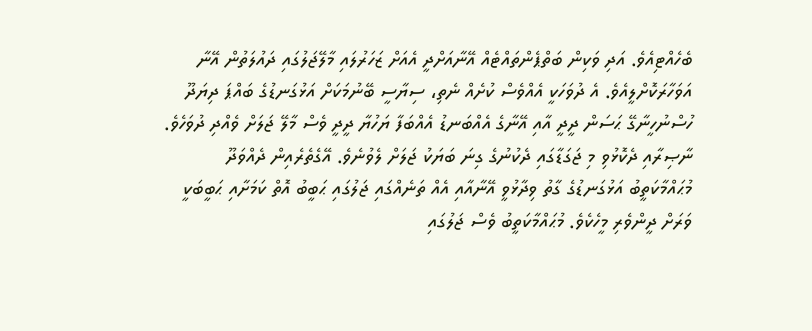ބެހެއްޓިއެވެ. އަދި ވަކިން ބަތްޕެންތައްޓެއް އޭނާއަށްދީ އެއަށް ޒަހަރުލައި މާލޭޖަލުގައި ދައުލަތުން އޭނާ އަވަހާރަކޮށްލީއެވެ. އެ ދުވަހަކީ އެއްވެސް ކުށެއް ނެތި، ސިޔާސީ ބޭނުމަކަށް އަޅުގަނޑުގެ ބައްޕަ ދިޔަދޫ ހުސްނުހީނާގޭ ޙަސަން ދީދީ އާއި އޭނާގެ އެއްބަނޑު އެއްބަފާ ޔަހުޔާ ދީދީ ވެސް މާލޭ ޖަލަށް ވެއްދި ދުވަހެވެ. ނާޞިރާއި ދެކޮޅުވި މި ޖަގަޑާގައި ދެކުނުގެ ގިނަ ބަޔަކު ޖަލަށް ލެވުނެވެ. އޭގެތެރެއިން ދެއްވަދޫ މުޙައްމާކަތީބު އަޅުގަނޑުގެ ގާތު ވިދާޅުވީ އޭނާއާއި އެއް ތަނެއްގައި ޖަލުގައި ޙަބީބު އޮތް ކަމަށާއި ޙަބީބަކީ ވަރަށް ދީންވެރި މީހެކެވެ. މުޙައްމާކަތީބު ވެސް ޖަލުގައި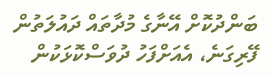ބަންދުކޮށް އޭނާގެ މުދާތައް ދައުލަތުން ފޭރިގަނެ، އެއަށްފަހު ދުވަސްކޮޅަކުން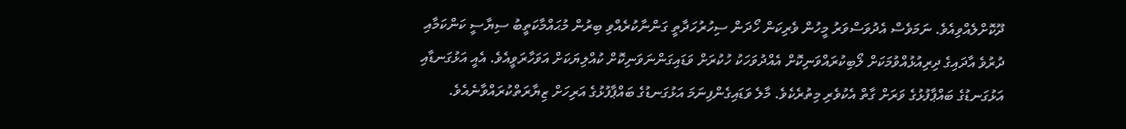ދޫކޮށްލެއްވިއެވެ. ނަމަވެސް އެދުވަސްވަރު މީހުން ވެރިކަން ހޯދަން ސިހުރުހަދާތީ ގަންނާކުރެއްވި ބިރުން މުޙައްމާކަތީބު ސިޔާސީ ކަންކަމާއި ދުރުވެ އާދައިގެ ދިރިއުޅުއްވުމަކަށް ލޯބިކުރައްވަނިކޮށް އެއްދުވަހަކު ހުކުރަށް ވަޑައިގަންނަވަނިކޮށް ކުއްލިޔަކަށް އަވަހާރަވީއެވެ. އެއީ އަޅުގަނޑާއި އަޅުގަނޑުގެ ބައްޕާފުޅުގެ ވަރަށް ގާތް އެކުވެރި މިތުރެކެވެ. މާލެ ވަޑައިގެންފިނަމަ އަޅުގަނޑުގެ ބައްޕާފުޅުގެ އަރިހަށް ޒިޔާރަތްކުރައްވާނެއެވެ.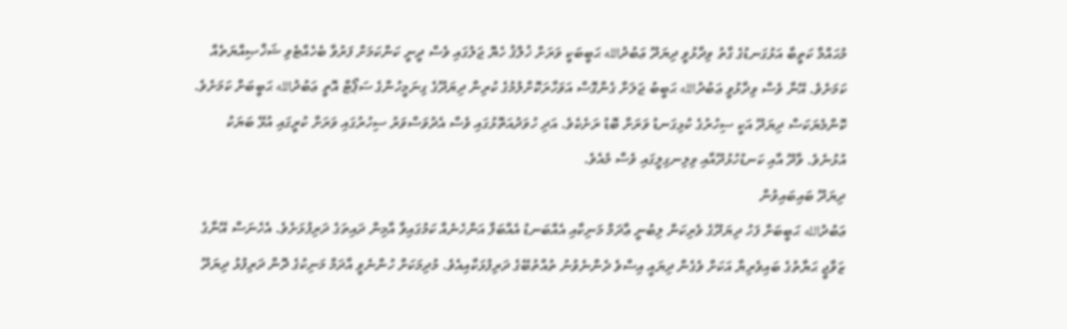މުޙައްމާ ކަތީބާ އަޅުގަނޑުގެ ގާތު ވިދާޅުވީ ދިޔަދޫ ޢަބުދުالله ޙަބީބަކީ ވަރަށް ޚުލްޤު ހެޔޮ ޖަލުގައި ވެސް ދީނީ ކަންކަމަށް ފަރުވާ ބެހެއްޓެވި ޝަޚްޞިއްޔަތެއް ކަމަށެވެ. އޭނާ ވެސް ވިދާޅުވީ ޢަބުދުالله ޙަބީބު ޖަލަށް ގެންގޮސް އަވަހާރަކޮށްލުމުގެ ކުރިން ދިޔަދޫގެ ގިނަމީހުންގެ ސަޕޯޓް އޮތީ ޢަބުދުالله ޙަބީބަށް ކަމަށެވެ. ކޮންމެޔަކަސް ދިޔަދޫ އަކީ ސިހުރުގެ ކުޅިގަނޑު ވަރަށް ބޮޑު ރަށެކެވެ. އަދި ހުވަދުއަތޮޅުގައި ވެސް އެދުވަސްވަރު ސިހުރުގައި ވަރަށް ކުރީގައި އުޅޭ ބަޔަކު އުޅުނެވެ. ވާދޫ އާއި ކަނޑުހުޅުދޫއާއި ވިލިނގިލީގައި ވެސް މެއެވެ.
ދިޔަދޫ ބައިބައިވުން
ޢަބުދުالله ޙަބީބަށް ފަހު ދިޔަދޫގެ ވެރިކަން ލިބުނީ ޢާދަމް މަނިކާއި އެއްބަނޑު އެއްބަފާ އަންހެނެއް ކަމުގައިވާ އާމިން ދައިތަގެ ދަރިފުޅަށެވެ. އެހެނަސް އޭނާގެ ޒަވާޖީ ޙަޔާތުގެ ބައިވެރިޔާ އަކަށް ވެގެން ދިޔައީ އިސްވެ ދެންނެވުނު ތުއްތުބޭގެ ދަރިފުޅަކާއިއެވެ. މުދިމަކަށް ހުންނެވީ އާދަމް މަނިކުގެ ދޮން ދަރިފުޅު ދިޔަދޫ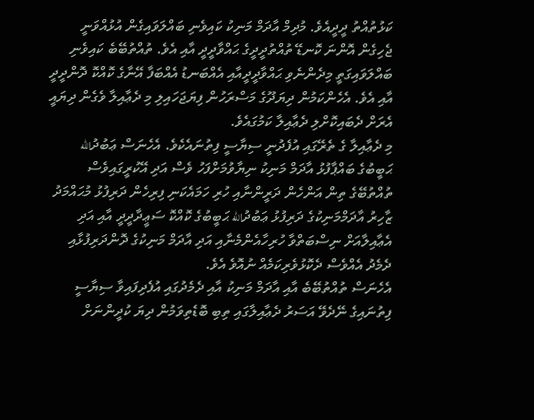ކަޅުތުއްތު ދީދީއެވެ. މުދިމް އާދަމް މަނިކު ކައިވެނި ބައްލަވައިގެން އުޅުއްވަނީ ޖެހިގެން އޮންނަ ކޮނޑޭ ތުއްތުދީދީގެ ޙައްވާދީދީ އާއި އެވެ. ތުއްތުބޭބެ ކައިވެނި ބައްލަވައިގަތީ މިދެންނެވި ޙައްވާދީދީއާއި އެއްބަނޑު އެއްބަފާ އޭނާގެ ކޮއްކޮ ދޮންދީދީ އާއި އެވެ. އެހެންކަމުން ދިޔަދޫގެ މަސްރަހުން ފިޔަޖަހައިލި މި ދެޢާއިލާ ވެގެން ދިޔައީ އެރަށް ދެބައިކޮށްލި ދެޢާއިލާ ކަމުގައެވެ.
މި ދެޢާއިލާ ގެ ތެރޭގައި އުފެދުނީ ސިޔާސީ ފިތުނައެކެވެ. އެހެނަސް ޢަބުދުالله ޙަބީބުގެ ބައްޕާފުޅު އާދަމް މަނިކު ނިޔާވުމަށްފަހު ވެސް އަދި އޭކުރީގައިވެސް ތުއްތުބޭގެ ތިން އަންހެން ދަރީންނާއި ހުރި ހަމައެކަނި ފިރިހެން ދަރިފުޅު މުޙައްމަދު ޒާހިރު އާދަމްމަނިކުގެ ދަރިފުޅު ޢަބުދުالله ޙަބީބުގެ ކޮއްކޮ ސަޢީދާދީދީ އާއި އަދި އެޢާއިލާއަށް ނިސްބަތްވާ ހުރިހާއެންމެނާއި އަދި އާދަމް މަނިކުގެ ދޮންދަރިފުޅާއި ދެމެދު އެއްވެސް ދެކޮޅުވެރިކަމެއް ނުއޮވެ އެވެ.
އެހެނަސް ތުއްތުބޭބެ އާއި އާދަމް މަނިކު އާއި ދެމެދުގައި އުފެދިފައިވާ ސިޔާސީ ފިތުނައިގެ ނޭދެވޭ އަސަރު ދެޢާއިލާގައި ތިބި ބޮޑެތިވަމުން ދިޔަ ކުދީންނަށް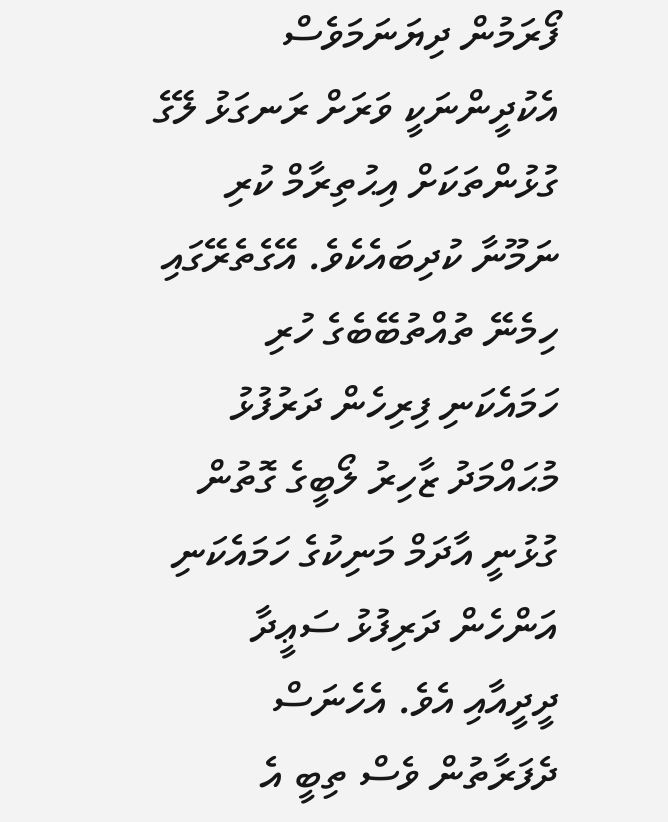ފޯރަމުން ދިޔަނަމަވެސް އެކުދީންނަކީ ވަރަށް ރަނގަޅު ލޭގެ ގުޅުންތަކަށް އިޙުތިރާމް ކުރި ނަމޫނާ ކުދިބައެކެވެ. އޭގެތެރޭގައި ހިމެނޭ ތުއްތުބޭބެގެ ހުރި ހަމައެކަނި ފިރިހެން ދަރުފުޅު މުޙައްމަދު ޒާހިރު ލޯބީގެ ގޮތުން ގުޅުނީ އާދަމް މަނިކުގެ ހަމައެކަނި އަންހެން ދަރިފުޅު ސަޢީދާ ދީދީއާއި އެވެ. އެހެނަސް ދެފަރާތުން ވެސް ތިބީ އެ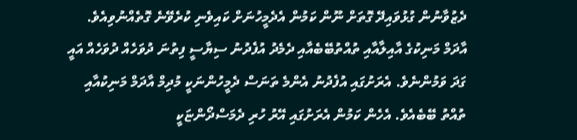ދެޒުވާނުން ގުޅުވައިދޭ ގޮތަށް ނޫން ކަމުން އެދެމީހުނަށް ކައިވެނި ކުރެވޭނެ ގޮތެއްނުވިއެވެ. އާދަމް މަނިކުގެ އާއިލާއާއި ތުއްތުބޭބެއާއި ދެމެދު އުފެދުނު ސިޔާސީ ފިތުނަ ދުވަހެއް ދުވަހެއް އައީ ގަދަ ވަމުންނެވެ. އެރަށުގައި އުފެދުނު އެންމެ ތަނަސް ދެމީހުންނަކީ މުދިމް އާދަމް މަނިކުއާއި ތުއްތު ބޭބެއެވެ. އެހެން ކަމުން އެރަށުގައި އޭރު ހުރި ދެމަސްދޯންޏަކީ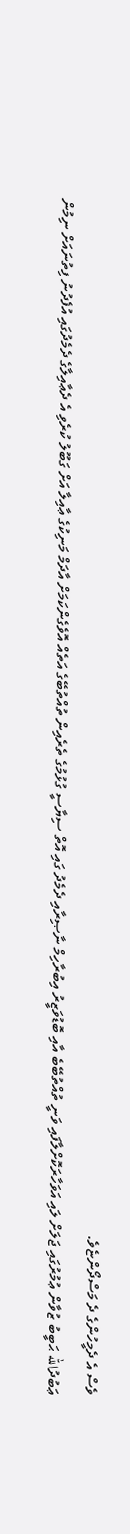ވެސް އެ ދެމީހުންގެ ދެ މަސްދޯންޏެވެ.
ޢަބުދުالله ޙަބީބު ޒުވާން ޢުމުރުގައި ޖަލަށް ލައި އަވަހާރަކޮށްލާފައި ވަނީ ތުއްތުބޭބެ އާއި ބޮޑުވަޒީރު އިބުރާހިމް ނާޞިރާއި ދެމެދު ގައި އޮތް ސިޔާސީ ގުޅުމުގެ ތެރެއިން ތުއްތުބޭގެ އަތެއް އޮވެގެންކަމަށް އާދަމް މަނިކުގެ ޢާއިލާ އަށް ގަބޫލު ކުރެވި އެ ދެޢާއިލާގެ ދެމެދުގައި އުފެދުނު ފިތުނައަށް ނިމުން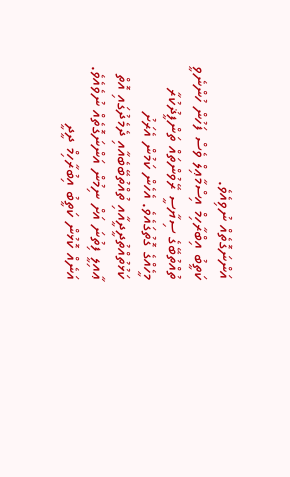އަންނަގޮތެއް ނުވިއެވެ.
ކަތީބު އިބްރާހިމް އިސްމާޢިލް ވެސް ފަހުން ހުންނެވީ ތުއްތުބޭގެ ސިޔާސީ ރޭވުންތައް ތަންފީޛުކުރާ މީހެއްގެ ގޮތުގައެވެ. އެހެން ކަމުން އެރަށު ކަޅުތުއްތުދީދީއާއި ތުއްތުބޭބެއާއި ދެމެދުގައި އޮތް ޢާއިލީ ފިތުނަ އަށް ނިމުން އަންނަގޮތެއް ނުވެއެވެ. އަނެއް ކޮޅުން ކަތީބު އިބުރާހިމް ދީދީ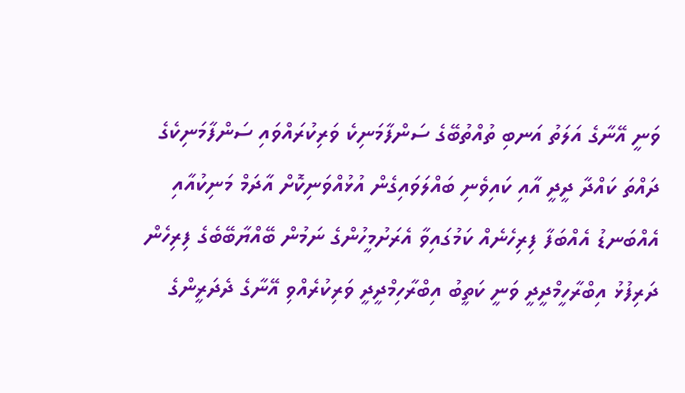ވަނީ އޭނާގެ އަލަތު އަނބި ތުއްތުބޭގެ ސަންފާމަނިކެ ވަރިކުރައްވައި ސަންފާމަނިކެގެ ދައްތަ ކައްދާ ދީދީ އާއި ކައިވެނި ބައްލަވައިގެން އުޅުއްވަނިކޮށް އާދަމް މަނިކުއާއި އެއްބަނޑު އެއްބަފާ ފިރިހެނެއް ކަމުގައިވާ އެރަށުމީހުންގެ ނަމުން ބޭއްޔާބޭބެގެ ފިރިހެން ދަރިފުޅު އިބްރާހީމްދީދީ ވަނީ ކަތީބު އިބްރާހިމްދީދީ ވަރިކުރެއްވި އޭނާގެ ދެދަރީންގެ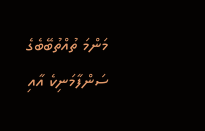މަންމަ ތުއްތުބޭބެގެ ސަންފާމަނިކެ އާއި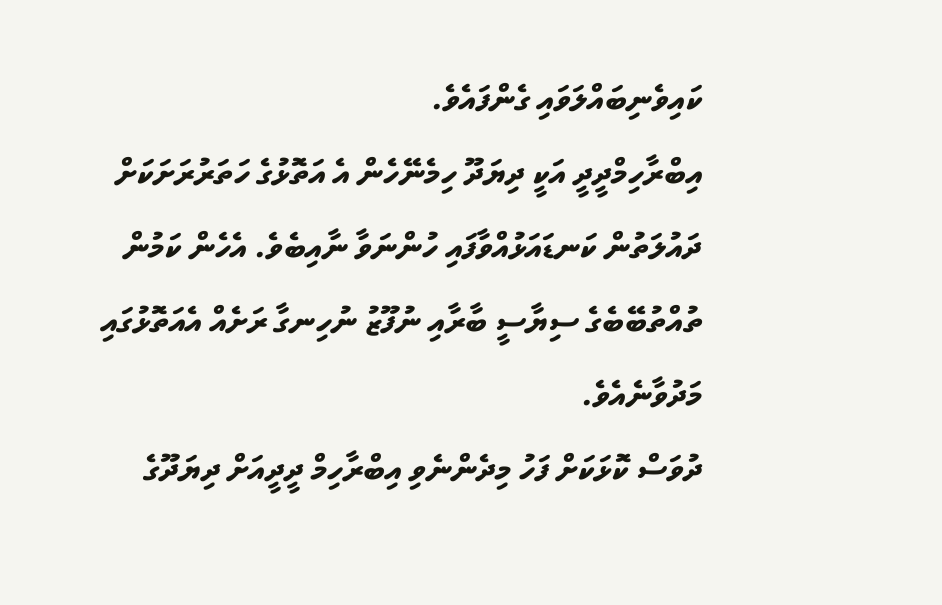ކައިވެނިބައްލަވައި ގެންފައެވެ.
އިބްރާހިމްދީދީ އަކީ ދިޔަދޫ ހިމެނޭހެން އެ އަތޮޅުގެ ހަތަރުރަށަކަށް ދައުލަތުން ކަނޑައަޅުއްވާފައި ހުންނަވާ ނާއިބެވެ. އެހެން ކަމުން ތުއްތުބޭބެގެ ސިޔާސީ ބާރާއި ނުފޫޒު ނުހިނގާ ރަށެއް އެއަތޮޅުގައި މަދުވާނެއެވެ.
ދުވަސް ކޮޅަކަށް ފަހު މިދެންނެވި އިބްރާހިމް ދީދީއަށް ދިޔަދޫގެ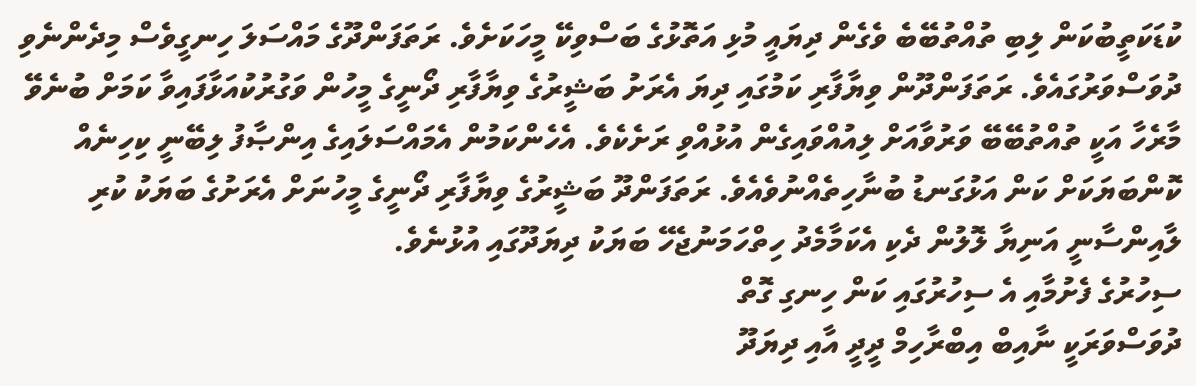ކުޑަކަތީބުކަން ލިބި ތުއްތުބޭބެ ވެގެން ދިޔައީ މުޅި އަތޮޅުގެ ބަސްވިކޭ މީހަކަށެވެ. ރަތަފަންދޫގެ މައްސަލަ ހިނގީވެސް މިދެންނެވި ދުވަސްވަރުގައެވެ. ރަތަފަންދޫން ވިޔާފާރި ކަމުގައި ދިޔަ އެރަށު ބަޝީރުގެ ވިޔާފާރި ދޯނީގެ މީހުން ވަގުރުކުއަޅާފައިވާ ކަމަށް ބުނެވޭ މާރެހާ އަކީ ތުއްތުބޭބޭ ވަރުވާއަށް ލިއުއްވައިގެން އުޅުއްވި ރަށެކެވެ. އެހެންކަމުން އެމައްސަލައިގެ އިންޞާފު ލިބޭނީ ކިހިނެއް ކޮންބަޔަކަށް ކަން އަޅުގަނޑު ބުނާހިތެއްނުވެއެވެ. ރަތަފަންދޫ ބަޝީރުގެ ވިޔާފާރި ދޯނީގެ މީހުނަށް އެރަށުގެ ބަޔަކު ކުރި ލާއިންސާނީ އަނިޔާ ލޮލުން ދެކި އެކަމާމެދު ހިތްހަމަނުޖެހޭ ބަޔަކު ދިޔަދޫގައި އުޅުނެވެ.
ސިހުރުގެ ފެށުމާއި އެ ސިހުރުގައި ކަން ހިނގި ގޮތް
ދުވަސްވަރަކީ ނާއިބް އިބްރާހިމް ދީދީ އާއި ދިޔަދޫ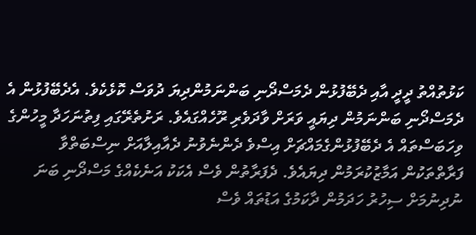ކަޅުތުއްތު ދީދީ އާއި ދެބޭފުޅުން ދެމަސްދޯނި ބަންނަމުންދިޔަ ދުވަސް ކޮޅެކެވެ. އެދެބޭފުޅުން އެ ދެމަސްދޯނި ބަންނަމުން ދިޔައީ ވަރަށް ވާދަވެރި ރޫހެއްގައެވެ. ރަށުތެރޭގައި ފިތުނަހަދާ މީހުންގެ ވިހަބަސްތައް އެ ދެބޭފުޅުންގެމައްޗަށް އިސްވެ ދެންނެވުނު ދެއާއިލާއަށް ނިސްބަތްވާ ފަރާތްތަކުން އަމާޒުކުރަމުން ދިޔައެވެ. ދެފަރާތުން ވެސް އެކަކު އަނެކެއްގެ މަސްދޯނި ބަނަ ނުދިނުމަށް ސިހުރު ހަދަމުން ދާކަމުގެ އަޑުތައް ވެސް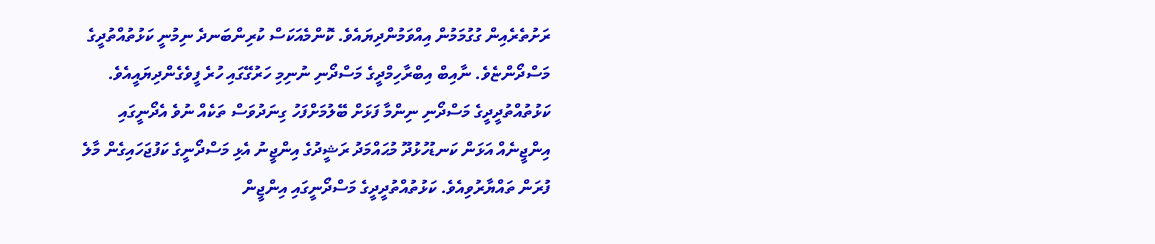ރަށުތެރެއިން ގުގުމަމުން އިއްވަމުންދިޔައެވެ. ކޮންމެއަކަސް ކުރިންބަނދެ ނިމުނީ ކަޅުތުއްތުދީގެ މަސްދޯންޏެވެ. ނާއިބް އިބްރާހިމްދީގެ މަސްދޯނި ނުނިމި ހަރުގޭގައި ހުރެ ފީވެގެންދިޔައީއެވެ.
ކަޅުތުއްތުދީދީގެ މަސްދޯނި ނިންމާ ފަޅަށް ބޭލުމަށްފަހު ގިނަދުވަސް ތަކެއް ނުވެ އެދޯނީގައި އިންޖީނެއް އަޅަން ކަނޑުހުޅުދޫ މުޙައްމަދު ރަޝީދުގެ އިންޖީނު އެޅި މަސްދޯނީގެ ކަފުޖަހައިގެން މާލެ ފުރަން ތައްޔާރުވިއެވެ. ކަޅުތުއްތުދީދީގެ މަސްދޯނީގައި އިންޖީން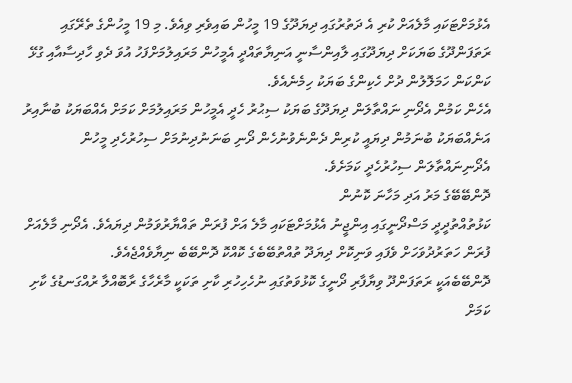އެޅުމަށްޓަކައި މާލެއަށް ކުރި އެ ދަތުރުގައި ދިޔަދޫގެ 19 މީހުން ބައިވެރި ވިއެވެ. މި 19 މީހުންގެ ތެރޭގައި ރަތަފަންދޫގެ ބަޔަކަށް ދިޔަދޫގައި ލާއިންސާނީ އަނިޔާތައްދީ އެމީހުން މަރައިލުމަށްފަހު އުވަ ދެވި ހާދިސާއާއި ގުޅޭ ކަންކަން ހަމަލޮލުން ދުށް ހެކިންގެ ބަޔަކު ހިމެނެއެވެ.
އެހެން ކަމުން އެދޯނި ނައްތާލަން ދިޔަދޫގެ ބަޔަކު ސިޙުރު ހެދީ އެމީހުން މަރައިލުމަށް ކަމަށް އެއްބަޔަކު ބުނާއިރު އަނެއްބަޔަކު ބުނަމުން ދިޔައީ ކުރިން ދެންނެވުނުހެން ދޯނި ބަނަނުދިނުމަށް ސިހުރުހެދި މީހުން އެދޯނިނައްތާލަން ސިހުރުހެދީ ކަމަށެވެ.
ދޮންބޭބޭގެ މަރު އަދި މަހާނަ ކޮނުން
ކަޅުތުއްތުދީދީ މަސްދޯނީގައި އިންޖީނު އެޅުމަށްޓަކައި މާލެ އަށް ފުރަން ތައްޔާރުވަމުން ދިޔައެވެ. އެދޯނި މާލެއަށް ފުރަން ހަތަރުދުވަހަށް ވެފައި ވަނިކޮށް ދިޔަދޫ ތުއްތުބޭބެގެ ކޮއްކޮ ދޮންބޭބެ ނިޔާވެއްޖެއެވެ.
ދޮންބޭބެއަކީ ރަތަފަންދޫ ވިޔާފާރި ދޯނީގެ ކޮޅުވަތުގައި ނުހެހިހުރި ކާށި ތަކަކީ މާރެހާގެ ރާބޮއްލާ ރުއްގަނޑުގެ ކާށި ކަމަށް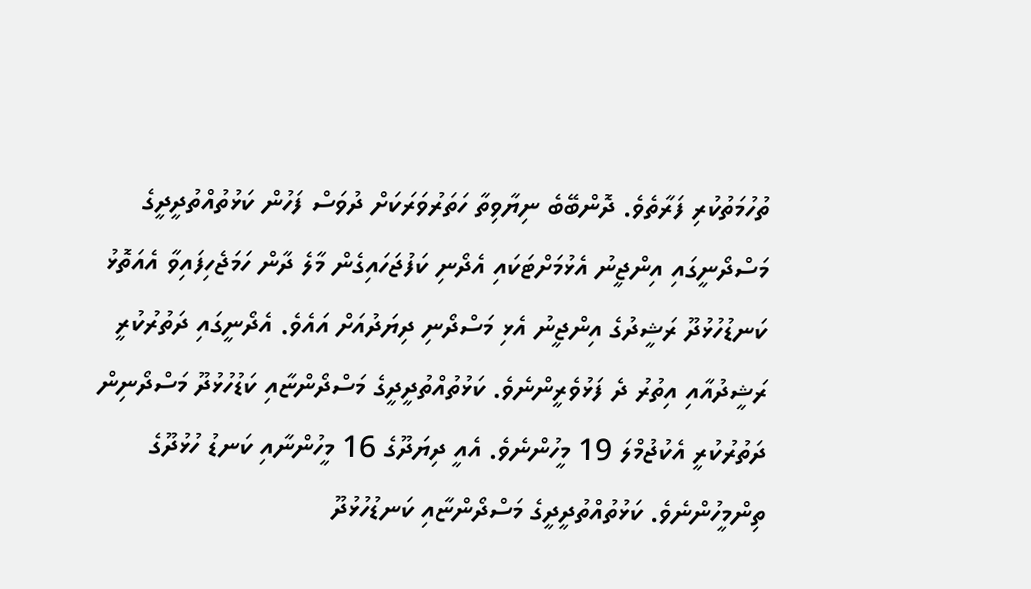ތުހުމަތުކުރި ފަރާތެވެ. ދޮންބޭބެ ނިޔާވިތާ ހަތަރުވަރަކަށް ދުވަސް ފަހުން ކަޅުތުއްތުދީދީގެ މަސްދޯނީގައި އިންޖީނު އެޅުމަށްޓަކައި އެދޯނި ކަފުޖަހައިގެން މާލެ ދާން ހަމަޖެހިފައިވާ އެއަތޮޅު ކަނޑުހުޅުދޫ ރަޝީދުގެ އިންޖީނު އެޅި މަސްދޯނި ދިޔަދުއަށް އައެވެ. އެދޯނީގައި ދަތުރުކުރީ ރަޝީދުއާއި އިތުރު ދެ ފަޅުވެރީންނެވެ. ކަޅުތުއްތުދީދީގެ މަސްދޯންޏާއި ކަޑުހުޅުދޫ މަސްދޯނިން ދަތުރުކުރީ އެކުޖުމްލަ 19 މީހުންނެވެ. އެއީ ދިޔަދޫގެ 16 މީހުންނާއި ކަނޑު ހުޅުދޫގެ ތިންމީހުންނެވެ. ކަޅުތުއްތުދީދީގެ މަސްދޯންޏާއި ކަނޑުހުޅުދޫ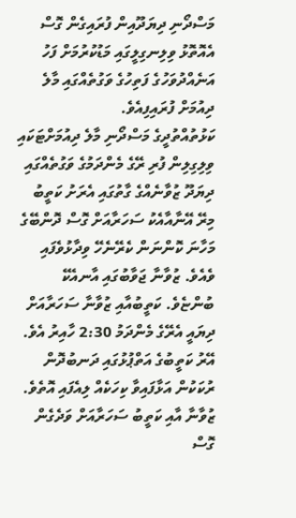މަސްދޯނި ދިޔަދޫއިން ފުރައިގެން ގޮސް އެއޮތޮޅު ވިލިނގިލީގައި މަޑުކުރުމަށް ފަހު އަނެއްދުވަހުގެ ފަތިހުގެ ވަގުތެއްގައި މާލެ ދިއުމަށް ފުރައިފިއެވެ.
ކަޅުތުއްތުދީގެ މަސްދޯނި މާލެ ދިއުމަށްޓަކައި ވިލިގިލިން ފުރި ރޭގެ މެންދަމުގެ ވަގުތެއްގައި ދިޔަދޫ ޒުވާނެއްގެ ގާތުގައި އެރަށު ކަތީބު މިރޭ އޭނާއާއެކު ސަހަރާއަށް ގޮސް ދޮންބޭގެ މަހާނަ ކޮންނަން ކެރޭނެހޭ ވިދާޅުވެފައި ވެއެވެ. ޒުވާނާ ޖަވާބުގައި އާނއެކޭ ބުންޏެވެ. ކަތީބުއާއި ޒުވާނާ ސަހަރާއަށް ދިޔައީ އެރޭގެ މެންދަމު 2:30 ހާއިރު އެވެ. އޭރު ކަތީބުގެ އަތްޕުޅުގައި ދަނބުދޮން ރުކަކުން އަޅާފައިވާ ކިހަކެއް ލިއެފައި އޮތެވެ. ޒުވާނާ އާއި ކަތީބު ސަހަރާއަށް ވަދެގެން ގޮސް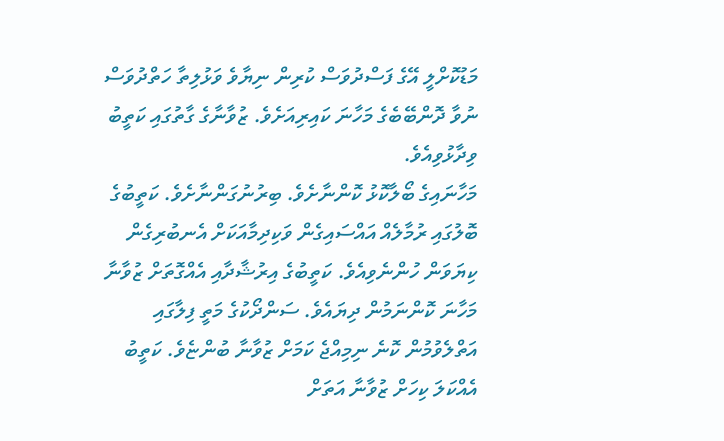މަޑުކޮށްލީ އޭގެ ފަސްދުވަސް ކުރިން ނިޔާވެ ވަޅުލިތާ ހަތްދުވަސް ނުވާ ދޮންބޭބެގެ މަހާނަ ކައިރިއަށެވެ. ޒުވާނާގެ ގާތުގައި ކަތީބު ވިދާޅުވިއެވެ.
މަހާނައިގެ ބޯލާކޮޅު ކޮންނާށެވެ. ބިރުނުގަންނާށެވެ. ކަތީބުގެ ބޮލުގައި ރުމާލެއް އައްސައިގެން ވަކިދިމާއަކަށް އެނބުރިގެން ކިޔަވަން ހުންނެވިއެވެ. ކަތީބުގެ އިރުޝާދާއި އެއްގޮތަށް ޒުވާނާ މަހާނަ ކޮންނަމުން ދިޔައެވެ. ސަންދޯކުގެ މަތީ ފިލާގައި އަތްލެވުމުން ކޮނެ ނިމިއްޖެ ކަމަށް ޒުވާނާ ބުންޏެވެ. ކަތީބު އެއްކަލަ ކިހަށް ޒުވާނާ އަތަށް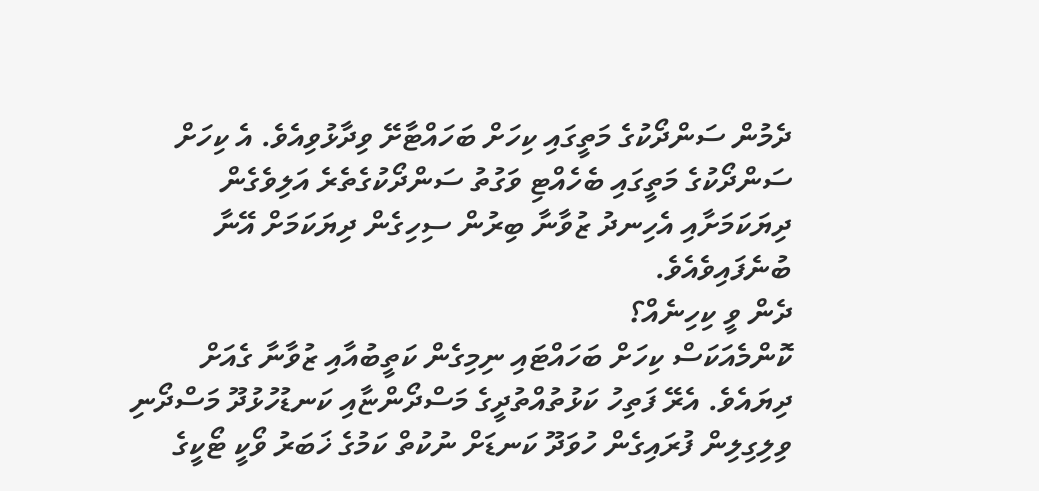ދެމުން ސަންދޯކުގެ މަތީގައި ކިހަށް ބަހައްޓާށޭ ވިދާޅުވިއެވެ. އެ ކިހަށް ސަންދޯކުގެ މަތީގައި ބެހެއްޓި ވަގުތު ސަންދޯކުގެތެރެ އަލިވެގެން ދިޔަކަމަށާއި އެހިނދު ޒުވާނާ ބިރުން ސިހިގެން ދިޔަކަމަށް އޭނާ ބުނެފައިވެއެވެ.
ދެން ވީ ކިހިނެއް؟
ކޮންމެއަކަސް ކިހަށް ބަހައްޓައި ނިމިގެން ކަތީބުއާއި ޒުވާނާ ގެއަށް ދިޔައެވެ. އެރޭ ފަތިހު ކަޅުތުއްތުދީގެ މަސްދޯންޏާއި ކަނޑުހުޅުދޫ މަސްދޯނި ވިލިގިލިން ފުރައިގެން ހުވަދޫ ކަނޑަށް ނުކުތް ކަމުގެ ޚަބަރު ވޯކީ ޓޯކީގެ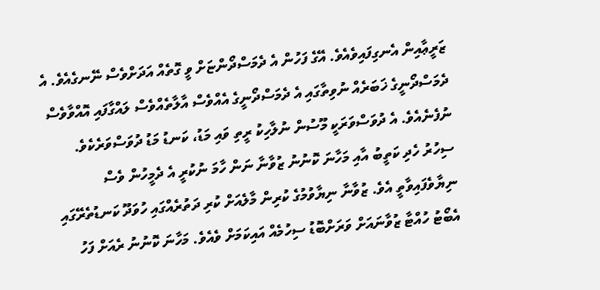ޒަރީޢާއިން އެނގިފައިވެއެވެ. އޭގެ ފަހުން އެ ދެމަސްދޯންޏަށް ވީ ގޮތެއް އަދަށްވެސް ނޭނގެއެވެ. އެ ދެމަސްދޯނީގެ ޚަބަރެއް ނުވިތާގައި އެ ދެމަސްދޯނީގެ އެއްވެސް އާލާތެއްވެސް ލައްގާފައި އޮއްވާވެސް ނުފެނެއެވެ. އެ ދުވަސްވަރަކީ މޫސުން ނުލާހިކު ރީތި ވައި މަޑު، ކަނޑު މަޑު ދުވަސްވަރެކެވެ.
ސިހުރު ހެދި ކަތީބު އާއި މަހާނަ ކޮނުނު ޒުވާނާ ނަން ހާމަ ނުކުރީ އެ ދެމީހުން ވެސް ނިޔާވެފައިވާތީ އެވެ. ޒުވާނާ ނިޔާވުމުގެ ކުރިން މާލެއަށް ކުރި ދަތުރެއްގައި ހުވަދޫ ކަނޑުތެރޭގައި އެބޯޓު ހުއްޓާ ޒުވާނައަށް ވަރަށްބޮޑު ސިހުމެއް އައިކަމަށް ވެއެވެ. މަހާނަ ކޮނުނު ރެއަށް ފަހު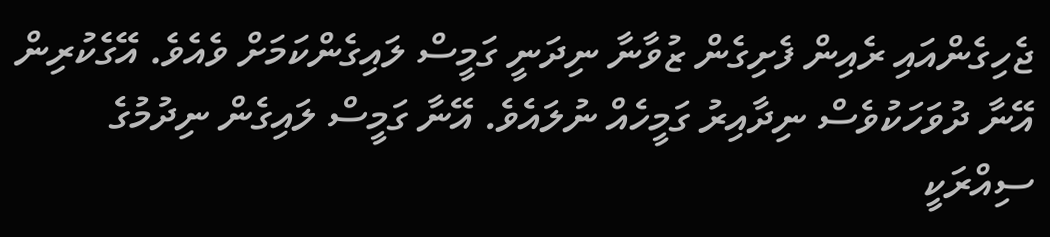ޖެހިގެންއައި ރެއިން ފެށިގެން ޒުވާނާ ނިދަނީ ގަމީސް ލައިގެންކަމަށް ވެއެވެ. އޭގެކުރިން އޭނާ ދުވަހަކުވެސް ނިދާއިރު ގަމީހެއް ނުލައެވެ. އޭނާ ގަމީސް ލައިގެން ނިދުމުގެ ސިއްރަކީ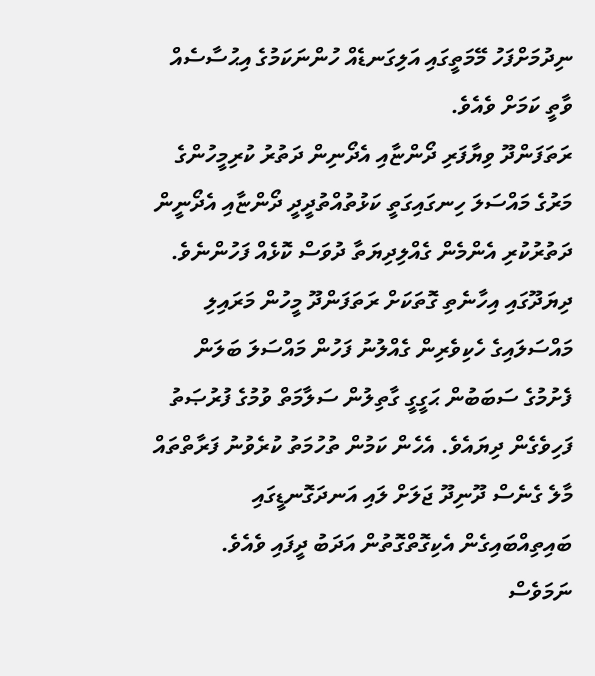ނިދުމަށްފަހު މޭމަތީގައި އަލިގަނޑެއް ހުންނަކަމުގެ އިޙުސާސެއް ވާތީ ކަމަށް ވެއެވެ.
ރަތަފަންދޫ ވިޔާފަރި ދޯންޏާއި އެދޯނިން ދަތުރު ކުރިމީހުންގެ މަރުގެ މައްސަލަ ހިނގައިގަތީ ކަޅުތުއްތުދީދީ ދޯންޏާއި އެދޯނީން ދަތުރުކުރި އެންމެން ގެއްލިދިޔަތާ ދުވަސް ކޮޅެއް ފަހުންނެވެ. ދިޔަދޫގައި އިހާނެތި ގޮތަކަށް ރަތަފަންދޫ މީހުން މަރައިލި މައްސަލައިގެ ހެކިވެރިން ގެއްލުނު ފަހުން މައްސަލަ ބަލަން ފެށުމުގެ ސަބަބުން ޙަގީގީ ގާތިލުން ސަލާމަތް ވުމުގެ ފުރުޞަތު ފަހިވެގެން ދިޔައެވެ. އެހެން ކަމުން ތުހުމަތު ކުރެވުނު ފަރާތްތައް މާލެ ގެނެސް ދޫނިދޫ ޖަލަށް ލައި އަނދަގޮނޑީގައި ބައިތިއްބައިގެން އެކިގޮތްގޮތުން އަދަބު ދީފައި ވެއެވެ. ނަމަވެސް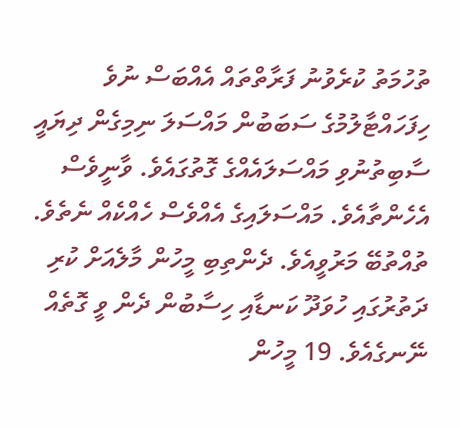ތުހުމަތު ކުރެވުނު ފަރާތްތައް އެއްބަސް ނުވެ ހިފަހައްޓާލުމުގެ ސަބަބުން މައްސަލަ ނިމިގެން ދިޔައީ ސާބިތުނުވި މައްސަލައެއްގެ ގޮތުގައެވެ. ވާނީވެސް އެހެންތާއެވެ. މައްސަލައިގެ އެއްވެސް ހެއްކެއް ނެތެވެ. ތުއްތުބޭ މަރުވީއެވެ. ދެންތިބި މީހުން މާލެއަށް ކުރި ދަތުރުގައި ހުވަދޫ ކަނޑާއި ހިސާބުން ދެން ވީ ގޮތެއް ނޭނގެއެވެ. 19 މީހުން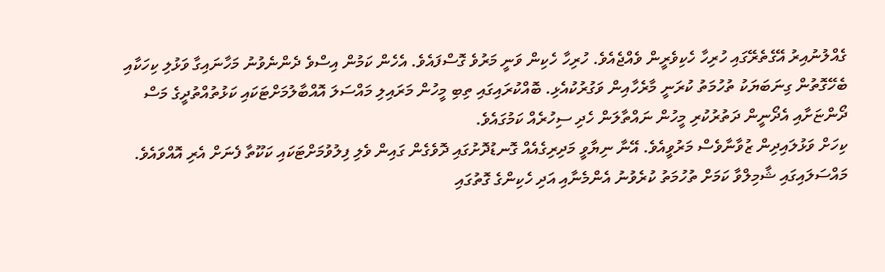ގެއްލުނުއިރު އޭގެތެރޭގައި ހުރިހާ ހެކިވެރީން ވެއްޖެއެވެ. ހުރިހާ ހެކިން ވަނީ މަރުވެ ގޮސްފައެވެ. އެހެން ކަމުން އިސްވެ ދެންނެވުނު މަހާނައިގާ ވަޅުލި ކިހަކާއި ބެހޭގޮތުން ގިނަބަޔަކު ތުހުމަތު ކުރަނީ މާރެހާއިން ވަގުރުކުއެޅި. ބޮއްކުރައިގައި ތިބި މީހުން މަރައިލި މައްސަލަ އޮއްބާލުމަށްޓަކައި ކަޅުތުއްތުދީގެ މަސް ދޯންޏަށާއި އެދޯނީން ދަތުރުކުރި މީހުން ނައްތާލަން ހެދި ސިހުރެއް ކަމުގައެވެ.
ކިހަށް ވަޅުލައިދިން ޒުވާނާވެސް މަރުވީއެވެ. އޭނާ ނިޔާވީ މަދިރިގެއެއް ގޮނޑުދޮށުގައި ދޮވެގެން ގައިން ވެލި ފިލުވުމަށްޓަކައި ކަކޫތާ ފެނަށް އެރި އޮއްވައެވެ. މައްސަލައިގައި ޝާމިލްވާ ކަމަށް ތުހުމަތު ކުރެވުނު އެންމެނާއި އަދި ހެކިންގެ ގޮތުގައި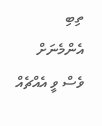ތިބި އެންމެނަށް ވެސް ވީ އެއްޗެއް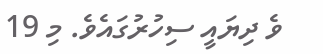ވެ ދިޔައީ ސިހުރުގައެވެ. މި 19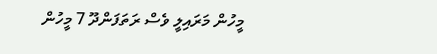މީހުން މަރައިލީ ވެސް ރަތަފަންދޫ 7 މީހުން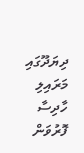ދިޔަދޫގައި މަރައިލި ހާދިސާ ފޮރުވަން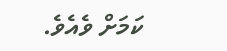ކަމަށް ވެއެވެ.